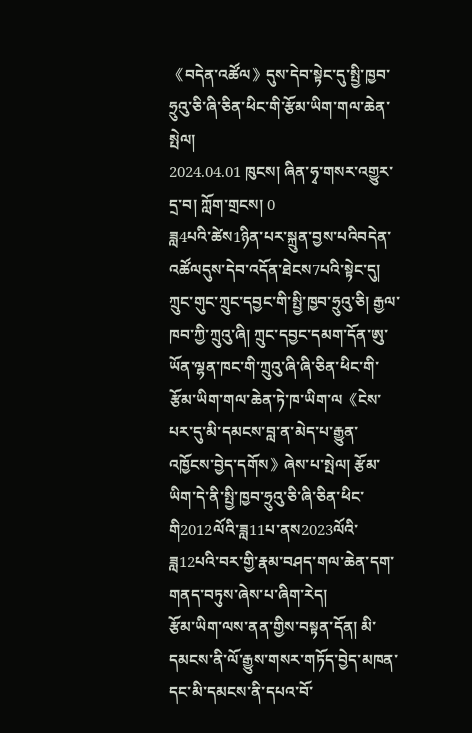《བདེན་འཚོལ》དུས་དེབ་སྟེང་དུ་སྤྱི་ཁྱབ་ཧྲུའུ་ཅི་ཞི་ཅིན་ཕིང་གི་རྩོམ་ཡིག་གལ་ཆེན་སྤེལ།
2024.04.01 ཁུངས། ཞིན་ཧྭ་གསར་འགྱུར་དྲ་བ། ཀློག་གྲངས། 0
ཟླ4པའི་ཚེས1ཉིན་པར་སྐྲུན་བྱས་པའིབདེན་འཚོལདུས་དེབ་འདོན་ཐེངས7པའི་སྟེང་དུ། ཀྲུང་གུང་ཀྲུང་དབྱང་གི་སྤྱི་ཁྱབ་ཧྲུའུ་ཅི། རྒྱལ་ཁབ་ཀྱི་ཀྲུའུ་ཞི། ཀྲུང་དབྱང་དམག་དོན་ཨུ་ཡོན་ལྷན་ཁང་གི་ཀྲུའུ་ཞི་ཞི་ཅིན་ཕིང་གི་རྩོམ་ཡིག་གལ་ཆེན་ཏེ་ཁ་ཡིག་ལ《ངེས་པར་དུ་མི་དམངས་བླ་ན་མེད་པ་རྒྱུན་འཁྱོངས་བྱེད་དགོས》ཞེས་པ་སྤེལ། རྩོམ་ཡིག་དེ་ནི་སྤྱི་ཁྱབ་ཧྲུའུ་ཅི་ཞི་ཅིན་ཕིང་གི2012ལོའི་ཟླ11པ་ནས2023ལོའི་ཟླ12པའི་བར་གྱི་རྣམ་བཤད་གལ་ཆེན་དག་གནད་བཏུས་ཞེས་པ་ཞིག་རེད།
རྩོམ་ཡིག་ལས་ནན་གྱིས་བསྟན་དོན། མི་དམངས་ནི་ལོ་རྒྱུས་གསར་གཏོད་བྱེད་མཁན་དང་མི་དམངས་ནི་དཔའ་བོ་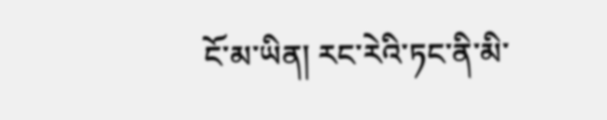ངོ་མ་ཡིན། རང་རེའི་ཏང་ནི་མི་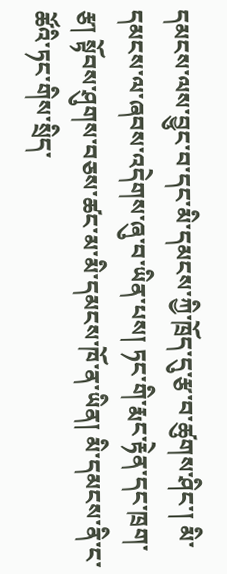དམངས་ལས་བྱུང་བ་དང་མི་དམངས་ཀྱི་ཁྲོད་དུ་རྩ་བ་ཚུགས་ཤིང་། མི་དམངས་ལ་ཞབས་འདེགས་ཞུ་བ་ཡིན་པས། ཏང་གི་རྨང་རྟེན་དང་ཁྲག་རྩ། སྟོབས་ཤུགས་བཅས་ཚང་མ་མི་དམངས་ཁོ་ན་ཡིན། མི་དམངས་ནི་ང་ཚོའི་ཏང་གིས་སྲིད་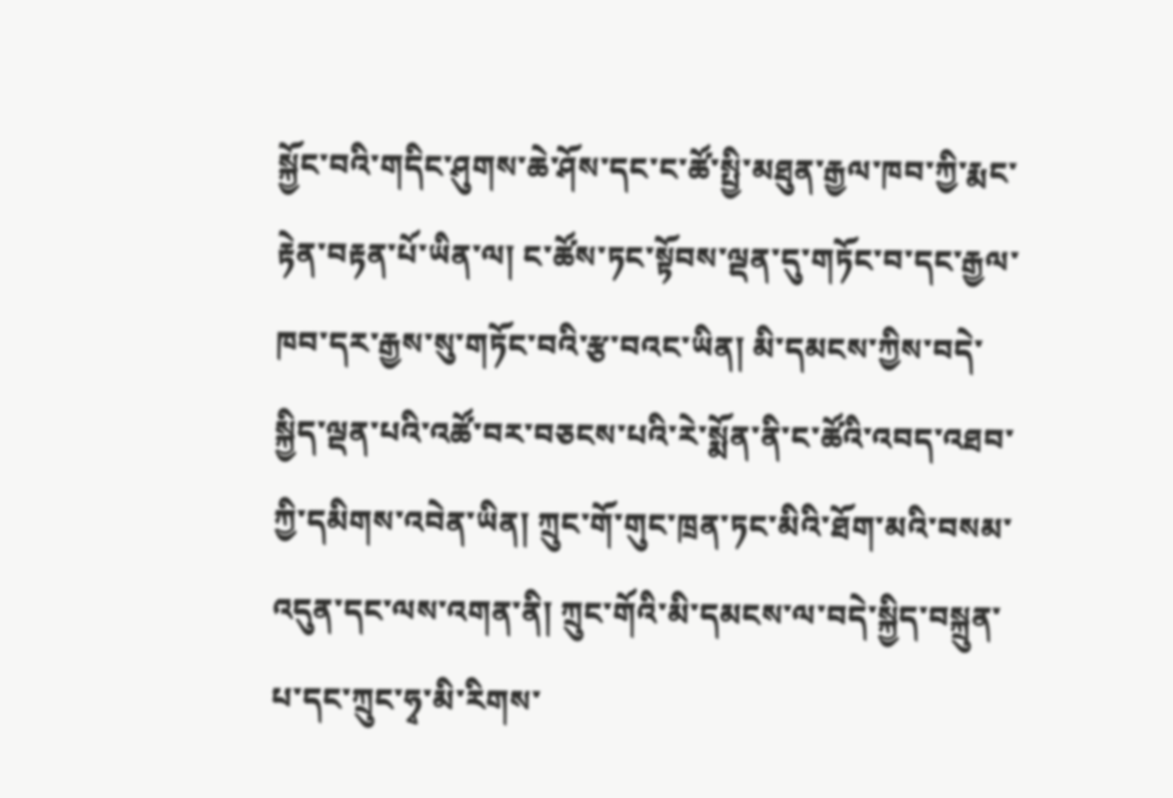སྐྱོང་བའི་གདིང་ཤུགས་ཆེ་ཤོས་དང་ང་ཚོ་སྤྱི་མཐུན་རྒྱལ་ཁབ་ཀྱི་རྨང་རྟེན་བརྟན་པོ་ཡིན་ལ། ང་ཚོས་ཏང་སྟོབས་ལྡན་དུ་གཏོང་བ་དང་རྒྱལ་ཁབ་དར་རྒྱས་སུ་གཏོང་བའི་རྩ་བའང་ཡིན། མི་དམངས་ཀྱིས་བདེ་སྐྱིད་ལྡན་པའི་འཚོ་བར་བཅངས་པའི་རེ་སྨོན་ནི་ང་ཚོའི་འབད་འཐབ་ཀྱི་དམིགས་འབེན་ཡིན། ཀྲུང་གོ་གུང་ཁྲན་ཏང་མིའི་ཐོག་མའི་བསམ་འདུན་དང་ལས་འགན་ནི། ཀྲུང་གོའི་མི་དམངས་ལ་བདེ་སྐྱིད་བསྐྲུན་པ་དང་ཀྲུང་ཧྭ་མི་རིགས་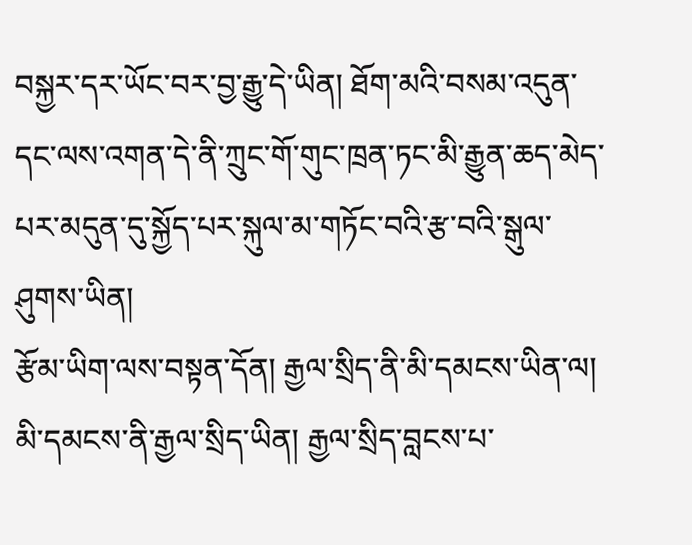བསྐྱར་དར་ཡོང་བར་བྱ་རྒྱུ་དེ་ཡིན། ཐོག་མའི་བསམ་འདུན་དང་ལས་འགན་དེ་ནི་ཀྲུང་གོ་གུང་ཁྲན་ཏང་མི་རྒྱུན་ཆད་མེད་པར་མདུན་དུ་སྐྱོད་པར་སྐུལ་མ་གཏོང་བའི་རྩ་བའི་སྒུལ་ཤུགས་ཡིན།
རྩོམ་ཡིག་ལས་བསྟན་དོན། རྒྱལ་སྲིད་ནི་མི་དམངས་ཡིན་ལ། མི་དམངས་ནི་རྒྱལ་སྲིད་ཡིན། རྒྱལ་སྲིད་བླངས་པ་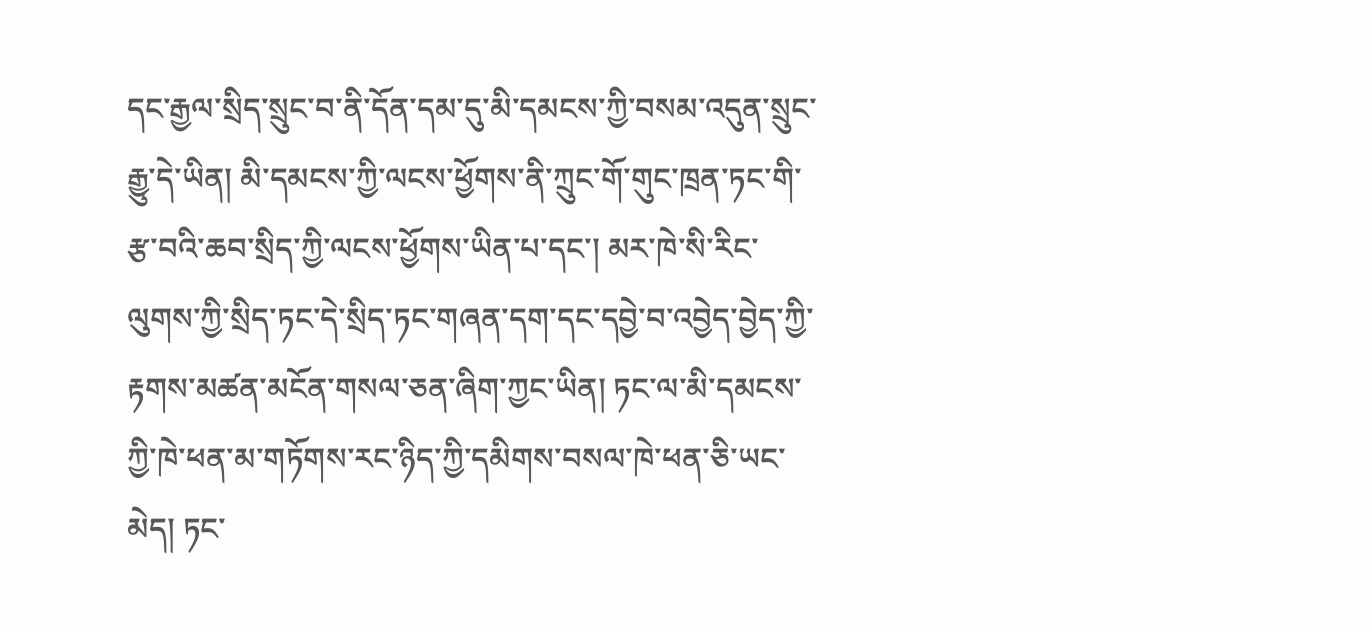དང་རྒྱལ་སྲིད་སྲུང་བ་ནི་དོན་དམ་དུ་མི་དམངས་ཀྱི་བསམ་འདུན་སྲུང་རྒྱུ་དེ་ཡིན། མི་དམངས་ཀྱི་ལངས་ཕྱོགས་ནི་ཀྲུང་གོ་གུང་ཁྲན་ཏང་གི་རྩ་བའི་ཆབ་སྲིད་ཀྱི་ལངས་ཕྱོགས་ཡིན་པ་དང་། མར་ཁེ་སི་རིང་ལུགས་ཀྱི་སྲིད་ཏང་དེ་སྲིད་ཏང་གཞན་དག་དང་དབྱེ་བ་འབྱེད་བྱེད་ཀྱི་རྟགས་མཚན་མངོན་གསལ་ཅན་ཞིག་ཀྱང་ཡིན། ཏང་ལ་མི་དམངས་ཀྱི་ཁེ་ཕན་མ་གཏོགས་རང་ཉིད་ཀྱི་དམིགས་བསལ་ཁེ་ཕན་ཅི་ཡང་མེད། ཏང་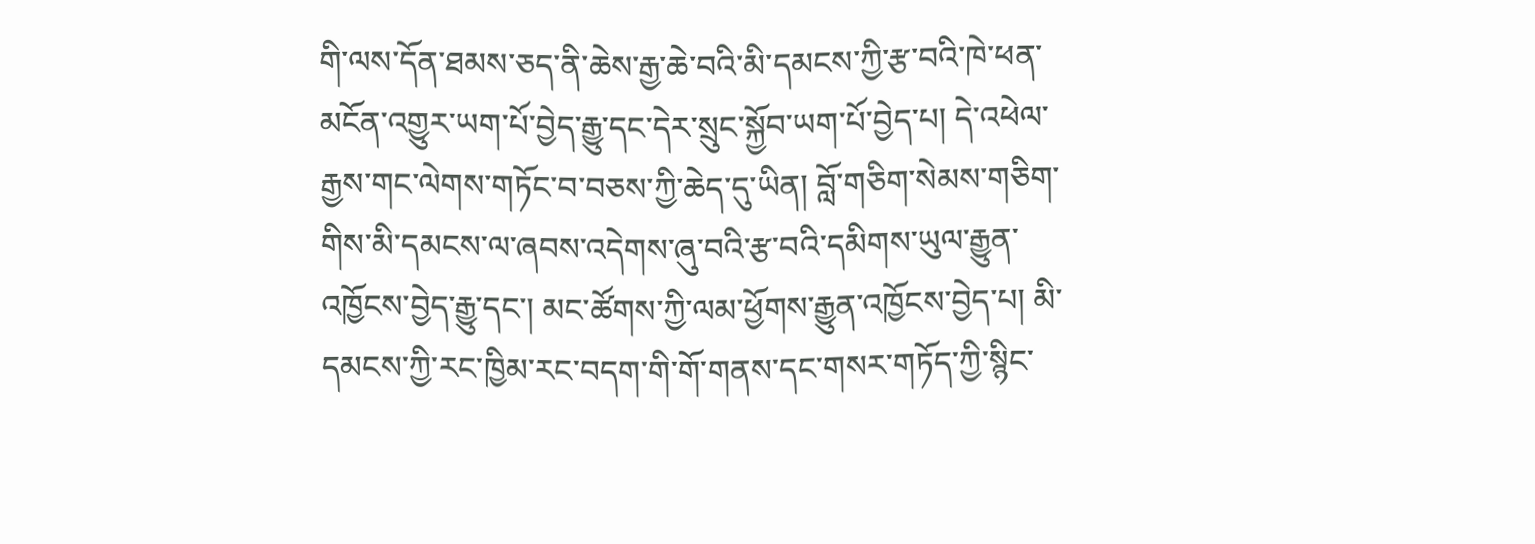གི་ལས་དོན་ཐམས་ཅད་ནི་ཆེས་རྒྱ་ཆེ་བའི་མི་དམངས་ཀྱི་རྩ་བའི་ཁེ་ཕན་མངོན་འགྱུར་ཡག་པོ་བྱེད་རྒྱུ་དང་དེར་སྲུང་སྐྱོབ་ཡག་པོ་བྱེད་པ། དེ་འཕེལ་རྒྱས་གང་ལེགས་གཏོང་བ་བཅས་ཀྱི་ཆེད་དུ་ཡིན། བློ་གཅིག་སེམས་གཅིག་གིས་མི་དམངས་ལ་ཞབས་འདེགས་ཞུ་བའི་རྩ་བའི་དམིགས་ཡུལ་རྒྱུན་འཁྱོངས་བྱེད་རྒྱུ་དང་། མང་ཚོགས་ཀྱི་ལམ་ཕྱོགས་རྒྱུན་འཁྱོངས་བྱེད་པ། མི་དམངས་ཀྱི་རང་ཁྱིམ་རང་བདག་གི་གོ་གནས་དང་གསར་གཏོད་ཀྱི་སྙིང་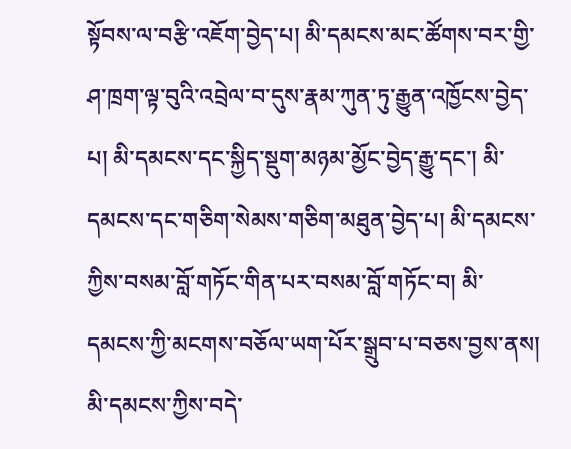སྟོབས་ལ་བརྩི་འཇོག་བྱེད་པ། མི་དམངས་མང་ཚོགས་བར་གྱི་ཤ་ཁྲག་ལྟ་བུའི་འབྲེལ་བ་དུས་རྣམ་ཀུན་ཏུ་རྒྱུན་འཁྱོངས་བྱེད་པ། མི་དམངས་དང་སྐྱིད་སྡུག་མཉམ་མྱོང་བྱེད་རྒྱུ་དང་། མི་དམངས་དང་གཅིག་སེམས་གཅིག་མཐུན་བྱེད་པ། མི་དམངས་ཀྱིས་བསམ་བློ་གཏོང་གིན་པར་བསམ་བློ་གཏོང་བ། མི་དམངས་ཀྱི་མངགས་བཅོལ་ཡག་པོར་སྒྲུབ་པ་བཅས་བྱས་ནས། མི་དམངས་ཀྱིས་བདེ་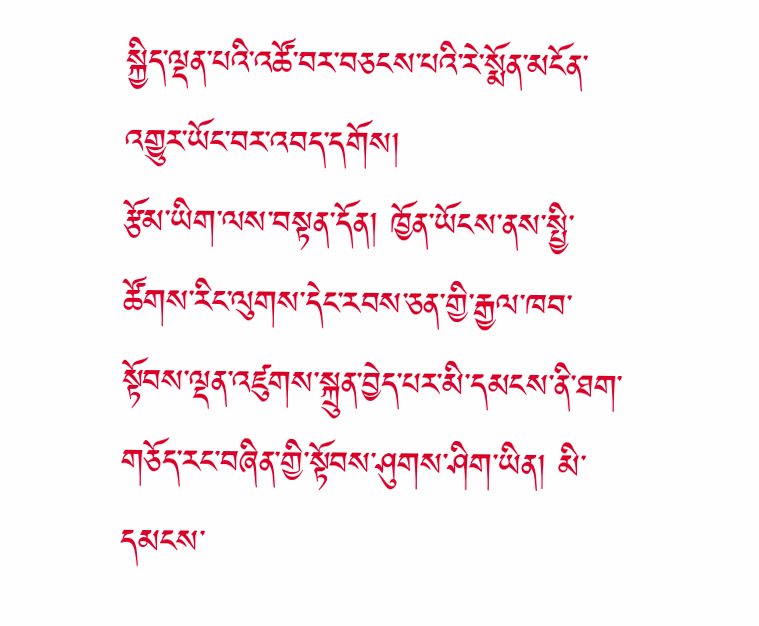སྐྱིད་ལྡན་པའི་འཚོ་བར་བཅངས་པའི་རེ་སྨོན་མངོན་འགྱུར་ཡོང་བར་འབད་དགོས།
རྩོམ་ཡིག་ལས་བསྟན་དོན། ཁྱོན་ཡོངས་ནས་སྤྱི་ཚོགས་རིང་ལུགས་དེང་རབས་ཅན་གྱི་རྒྱལ་ཁབ་སྟོབས་ལྡན་འཛུགས་སྐྲུན་བྱེད་པར་མི་དམངས་ནི་ཐག་གཅོད་རང་བཞིན་གྱི་སྟོབས་ཤུགས་ཤིག་ཡིན། མི་དམངས་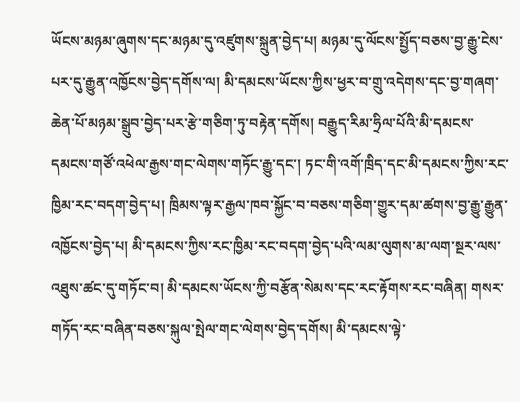ཡོངས་མཉམ་ཞུགས་དང་མཉམ་དུ་འཛུགས་སྐྲུན་བྱེད་པ། མཉམ་དུ་ལོངས་སྤྱོད་བཅས་བྱ་རྒྱུ་ངེས་པར་དུ་རྒྱུན་འཁྱོངས་བྱེད་དགོས་ལ། མི་དམངས་ཡོངས་ཀྱིས་ཕྱར་བ་གྲུ་འདེགས་དང་བྱ་གཞག་ཆེན་པོ་མཉམ་སྒྲུབ་བྱེད་པར་རྩེ་གཅིག་ཏུ་བརྟེན་དགོས། བརྒྱུད་རིམ་ཧྲིལ་པོའི་མི་དམངས་དམངས་གཙོ་འཕེལ་རྒྱས་གང་ལེགས་གཏོང་རྒྱུ་དང་། ཏང་གི་འགོ་ཁྲིད་དང་མི་དམངས་ཀྱིས་རང་ཁྱིམ་རང་བདག་བྱེད་པ། ཁྲིམས་ལྟར་རྒྱལ་ཁབ་སྐྱོང་བ་བཅས་གཅིག་གྱུར་དམ་ཚགས་བྱ་རྒྱུ་རྒྱུན་འཁྱོངས་བྱེད་པ། མི་དམངས་ཀྱིས་རང་ཁྱིམ་རང་བདག་བྱེད་པའི་ལམ་ལུགས་མ་ལག་སྔར་ལས་འཐུས་ཚང་དུ་གཏོང་བ། མི་དམངས་ཡོངས་ཀྱི་བརྩོན་སེམས་དང་རང་རྟོགས་རང་བཞིན། གསར་གཏོད་རང་བཞིན་བཅས་སྐུལ་སྤེལ་གང་ལེགས་བྱེད་དགོས། མི་དམངས་ལྟེ་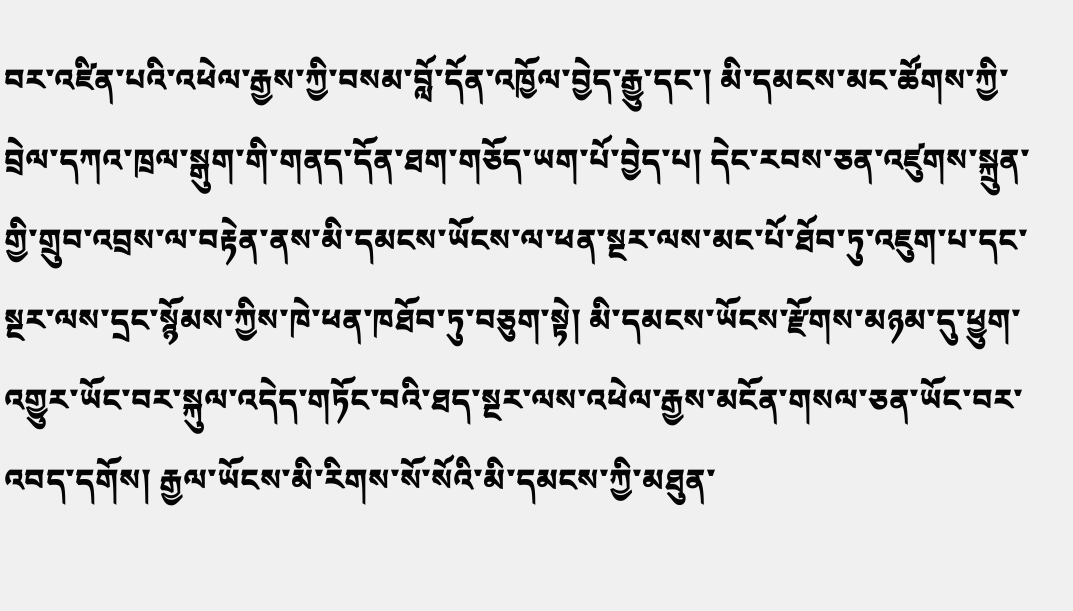བར་འཛིན་པའི་འཕེལ་རྒྱས་ཀྱི་བསམ་བློ་དོན་འཁྱོལ་བྱེད་རྒྱུ་དང་། མི་དམངས་མང་ཚོགས་ཀྱི་བྲེལ་དཀའ་ཁྲལ་སྒུག་གི་གནད་དོན་ཐག་གཅོད་ཡག་པོ་བྱེད་པ། དེང་རབས་ཅན་འཛུགས་སྐྲུན་གྱི་གྲུབ་འབྲས་ལ་བརྟེན་ནས་མི་དམངས་ཡོངས་ལ་ཕན་སྔར་ལས་མང་པོ་ཐོབ་ཏུ་འཇུག་པ་དང་སྔར་ལས་དྲང་སྙོམས་ཀྱིས་ཁེ་ཕན་ཁཐོབ་ཏུ་བཅུག་སྟེ། མི་དམངས་ཡོངས་རྫོགས་མཉམ་དུ་ཕྱུག་འགྱུར་ཡོང་བར་སྐུལ་འདེད་གཏོང་བའི་ཐད་སྔར་ལས་འཕེལ་རྒྱས་མངོན་གསལ་ཅན་ཡོང་བར་འབད་དགོས། རྒྱལ་ཡོངས་མི་རིགས་སོ་སོའི་མི་དམངས་ཀྱི་མཐུན་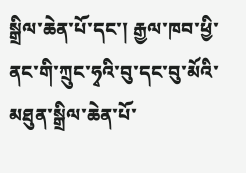སྒྲིལ་ཆེན་པོ་དང་། རྒྱལ་ཁབ་ཕྱི་ནང་གི་ཀྲུང་ཧྭའི་བུ་དང་བུ་མོའི་མཐུན་སྒྲིལ་ཆེན་པོ་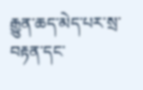རྒྱུན་ཆད་མེད་པར་སྲ་བརྟན་དང་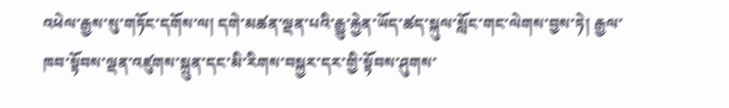འཕེལ་རྒྱས་སུ་གཏོང་དགོས་ལ། དགེ་མཚན་ལྡན་པའི་རྒྱུ་རྐྱེན་ཡོད་ཚད་སྐུལ་སློང་གང་ལེགས་བྱས་ཏེ། རྒྱལ་ཁབ་སྟོབས་ལྡན་འཛུགས་སྐྲུན་དང་མི་རིགས་བསྐྱར་དར་གྱི་སྟོབས་ཤུགས་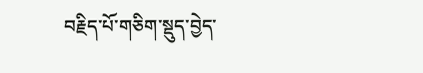བརྗིད་པོ་གཅིག་སྡུད་བྱེད་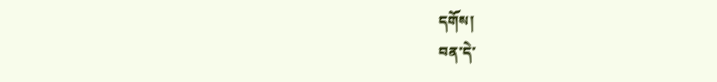དགོས།
བན་དེ་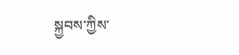སྐྱབས་ཀྱིས་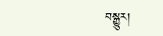བསྒྱུར།